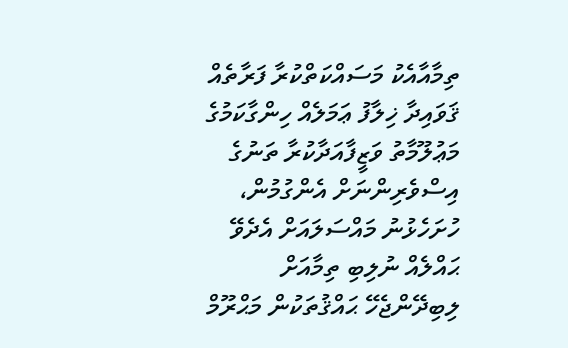ތިމާއާއެކު މަސައްކަތްކުރާ ފަރާތެއް ޤަވައިދާ ޚިލާފު ޢަމަލެއް ހިންގާކަމުގެ މަޢުލޫމާތު ވަޒީފާއަދާކުރާ ތަނުގެ އިސްވެރިންނަށް އެންގުމުން، ހުށަހެޅުނު މައްސަލައަށް އެދެވޭ ޙައްލެއް ނުލިބި ތިމާއަށް ލިބިދޭންޖެހޭ ޙައްޤުތަކުން މަޙްރޫމް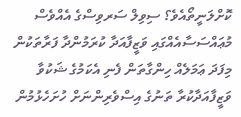ކޮށްލަނީތޯއެވެ؟ ސިވިލް ސަރވިސްގެ އެއްވެސް މުޢައްސަސާއެއްގައި ވަޒީފާއަދާ ކުރަމުންދާ ފަރާތަކުން މިފަދަ ޢަމަލެއް ހިންގާތަން ފެނި އެކަމުގެ ޝަކުވާ ވަޒީފާއަދާކުރާ ތަނުގެ އިސްވެރިންނަށް ހުށަހެޅުމުން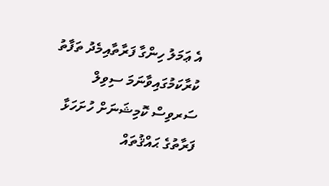އެ ޢަމަލު ހިންގާ ފަރާތާއިމެދު ތަފާތު ކުރާކަމުގައިވާނަމަ ސިވިލް ސަރވިސް ކޮމިޝަނަށް ހުށަހަޅާ ފަރާތުގެ ޙައްޤުތައް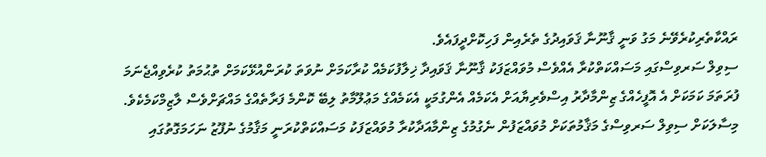ރައްކާތެރިކުރެވޭނެ މަގު ވަނީ ޤާނޫނާ ޤަވައިދުގެ ތެރެއިން ފަހިކޮށްދީފައެވެ.
ސިވިލް ސަރވިސްގައި މަސައްކަތްކުރާ އެއްވެސް މުވައްޒަފަކު ޤާނޫނާ ޤަވައިދާ ޚިލާފުކަމެއް ކުރާކަމަށް ނުވަތަ ކުރަންއުޅޭކަމަށް ތުޙުމަތު ކުރެވިއްޖެނަމަ ފުރަތަމަ ކަމަކަށް އެ އޮފީހެއްގެ ޒިންމާދާރު އިސްވެރިޔާއަށް އެކަމެއް އެންގުމަކީ އެކަމެއްގެ މަޢުލޫމާތު ލިބޭ ކޮންމެ ފަރާތެއްގެ މައްޗަށްވެސް ލާޒިމްކަމެކެވެ. މިސާލަކަށް ސިވިލް ސަރވިސްގެ މަޤާމުތަކަށް މުވައްޒަފުން ނެގުމުގެ ޒިންމާއަދާކުރާ މުވައްޒަފަކު މަސައްކަތްކުރަނީ މަޤާމުގެ ނުފޫޒު ނަހަމަގޮތުގައި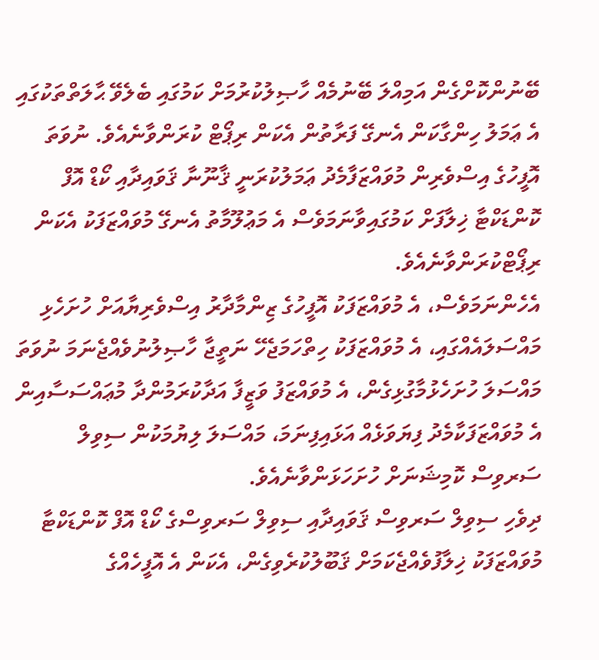ބޭނުންކޮށްގެން އަމިއްލަ ބޭނުމެއް ހާޞިލުކުރުމަށް ކަމުގައި ބެލެވޭ ޙާލަތްތަކުގައި އެ ޢަމަލު ހިންގާކަން އެނގޭ ފަރާތުން އެކަން ރިޕޯޓް ކުރަންވާނެއެވެ. ނުވަތަ އޮފީހުގެ އިސްވެރިން މުވައްޒަފާމެދު ޢަމަލުކުރަނީ ޤާނޫނާ ޤަވައިދާއި ކޯޑް އޮފް ކޮންޑަކްޓާ ޚިލާފަށް ކަމުގައިވާނަމަވެސް އެ މަޢުލޫމާތު އެނގޭ މުވައްޒަފަކު އެކަން ރިޕޯޓްކުރަންވާނެއެވެ.
އެހެންނަމަވެސް، އެ މުވައްޒަފަކު އޮފީހުގެ ޒިންމާދާރު އިސްވެރިޔާއަށް ހުށަހެޅި މައްސަލައެއްގައި، އެ މުވައްޒަފަކު ހިތްހަމަޖެހޭ ނަތީޖާ ހާޞިލުނުވެއްޖެނަމަ ނުވަތަ މައްސަލަ ހުށަހެޅުމާގުޅިގެން، އެ މުވައްޒަފު ވަޒީފާ އަދާކުރަމުންދާ މުޢައްސަސާއިން އެ މުވައްޒަފަކާމެދު ފިޔަވަޅެއް އަޅައިފިނަމަ، މައްސަލަ ލިޔުމަކުން ސިވިލް ސަރވިސް ކޮމިޝަނަށް ހުށަހަޅަންވާނެއެވެ.
ދިވެހި ސިވިލް ސަރވިސް ޤަވައިދާއި ސިވިލް ސަރވިސްގެ ކޯޑް އޮފް ކޮންޑަކްޓާ މުވައްޒަފަކު ޚިލާފުވެއްޖެކަމަށް ޤަބޫލުކުރެވިގެން، އެކަން އެ އޮފީހެއްގެ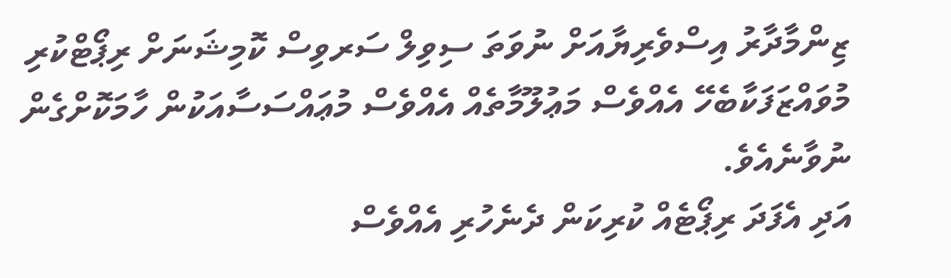ޒިންމާދާރު އިސްވެރިޔާއަށް ނުވަތަ ސިވިލް ސަރވިސް ކޮމިޝަނަށް ރިޕޯޓްކުރި މުވައްޒަފަކާބެހޭ އެއްވެސް މަޢުލޫމާތެއް އެއްވެސް މުޢައްސަސާއަކުން ހާމަކޮށްގެން ނުވާނެއެވެ.
އަދި އެފަދަ ރިޕޯޓެއް ކުރިކަން ދެނެހުރި އެއްވެސް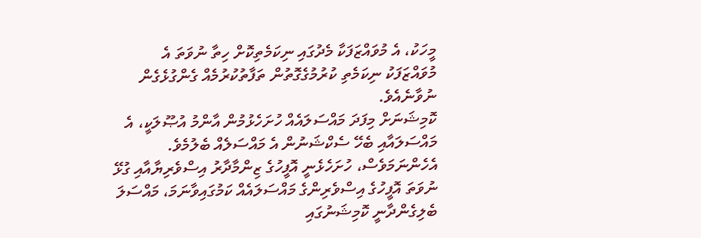މީހަކު، އެ މުވައްޒަފަކާ މެދުގައި ނިކަމެތިކޮށް ހިތާ ނުވަތަ އެ މުވައްޒަފަކު ނިކަމެތި ކުރުމުގެގޮތުން ތަފާތުކުރުމެއް ގެންގުޅެގެން ނުވާނެއެވެ.
ކޮމިޝަނަށް މިފަދަ މައްސަލައެއް ހުށަހެޅުމުން އާންމު އުޞޫލަކީ، އެ މައްސަލައާއި ބެހޭ ސެކްޝަނުން އެ މައްސަލެއް ބެލުމެވެ. އެހެންނަމަވެސް، ހުށަހެޅެނީ އޮފީހުގެ ޒިންމާދާރު އިސްވެރިޔާއާއި ގުޅޭ ނުވަތަ އޮފީހުގެ އިސްވެރިންގެ މައްސަލައެއް ކަމުގައިވާނަމަ، މައްސަލަ ބެލިގެންދާނީ ކޮމިޝަނުގައި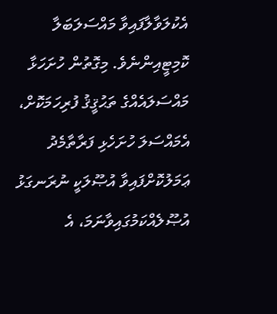އެކުލަވާލާފައިވާ މައްސަލަބަލާ ކޮމިޓީއިންނެވެ. މިގޮތުން ހުށަހަޅާ މައްސަލައެއްގެ ތަޙުޤީޤު ފުރިހަމަކޮށް، އެމައްސަލަ ހުށަހެޅި ފަރާތާމެދު ޢަމަލުކޮށްފައިވާ އުޞޫލަކީ ނުރަނގަޅު އުޞޫލެއްކަމުގައިވާނަމަ، އެ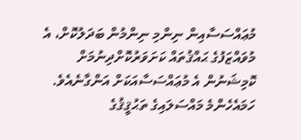މުޢައްސަސާއިން ނިންމި ނިންމުން ބަދަލުކޮށް، އެ މުވައްޒަފުގެ ޙައްޤުތައް ކަށަވަރުކޮށްދިނުމަށް ކޮމިޝަނުން އެ މުޢައްސަސާއަކަށް އަންގާނެއެވެ.
ހަމައެހެންމެ މައްސަލައިގެ ތަޙުޤީޤުގެ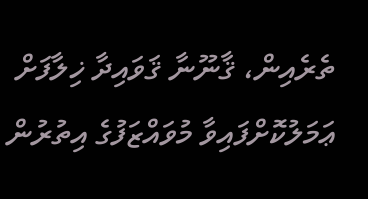ތެރެއިން، ޤާނޫނާ ޤަވައިދާ ޚިލާފަށް ޢަމަލުކޮށްފައިވާ މުވައްޒަފުގެ އިތުރުން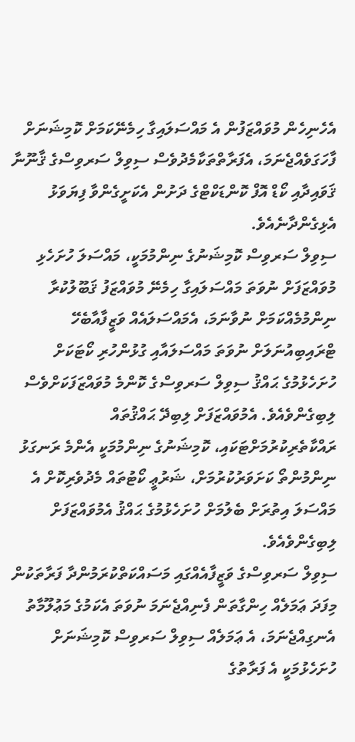އެހެނިހެން މުވައްޒަފުން އެ މައްސަލައިގާ ހިމެނޭކަމަށް ކޮމިޝަނަށް ފާހަގަވެއްޖެނަމަ، އެފަރާތްތަކާމެދުވެސް ސިވިލް ސަރވިސްގެ ޤާނޫނާ ޤަވައިދާއި ކޯޑް އޮފް ކޮންޑަކްޓްގެ ދަށުން އެކަށީގެންވާ ފިޔަވަޅު އެޅިގެންދާނެއެވެ.
ސިވިލް ސަރވިސް ކޮމިޝަނުގެ ނިންމުމަކީ، މައްސަލަ ހުށަހެޅި މުވައްޒަފަށް ނުވަތަ މައްސަލައިގާ ހިމެނޭ މުވައްޒަފު ޤަބޫލުކުރާ ނިންމުމެއްކަމަށް ނުވާނަމަ، އެމައްސަލައެއް ވަޒީފާއާބެހޭ ޓްރައިބިއުނަލަށް ނުވަތަ މައްސަލައާއި ގުޅުންހުރި ކޯޓަކަށް ހުށަހެޅުމުގެ ޙައްޤު ސިވިލް ސަރވިސްގެ ކޮންމެ މުވައްޒަފަކަށްވެސް ލިބިގެންވެއެވެ. އެމުވައްޒަފަށް ލިބިދޭ ޙައްޤުތައް ރައްކާތެރިކުރުމަށްޓަކައި، ކޮމިޝަނުގެ ނިންމުމަކީ އެންމެ ރަނގަޅު ނިންމުންތޯ ކަށަވަރުކުރުމަށް، ޝަރުޢީ ކޯޓުތައް މެދުވެރިކޮށް އެ މައްސަލަ އިތުރަށް ބެލުމަށް ހުށަހެޅުމުގެ ޙައްޤު އެމުވައްޒަފަށް ލިބިގެންވެއެވެ.
ސިވިލް ސަރވިސްގެ ވަޒީފާއެއްގައި މަސައްކަތްކުރަމުންދާ ފަރާތަކުން މިފަދަ ޢަމަލެއް ހިންގާތަން ފެނިއްޖެނަމަ ނުވަތަ އެކަމުގެ މަޢުލޫމާތު އެނގިއްޖެނަމަ، އެ ޢަމަލެއް ސިވިލް ސަރވިސް ކޮމިޝަނަށް ހުށަހެޅުމަކީ އެ ފަރާތުގެ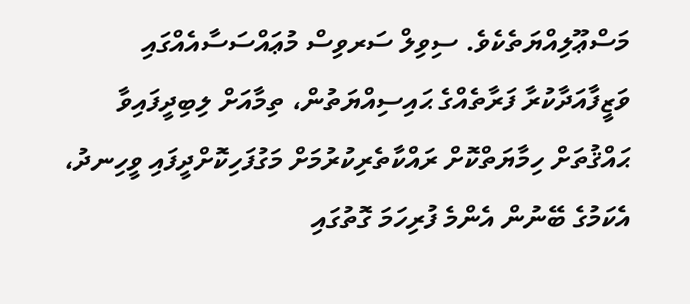މަސްޢޫލިއްޔަތެކެވެ. ސިވިލް ސަރވިސް މުޢައްސަސާއެއްގައި ވަޒީފާއަދާކުރާ ފަރާތެއްގެ ޙައިސިއްޔަތުން، ތިމާއަށް ލިބިދީފައިވާ ޙައްޤުތަށް ހިމާޔަތްކޮށް ރައްކާތެރިކުރުމަށް މަގުފަހިކޮށްދީފައި ވީހިނދު، އެކަމުގެ ބޭނުން އެންމެ ފުރިހަމަ ގޮތުގައި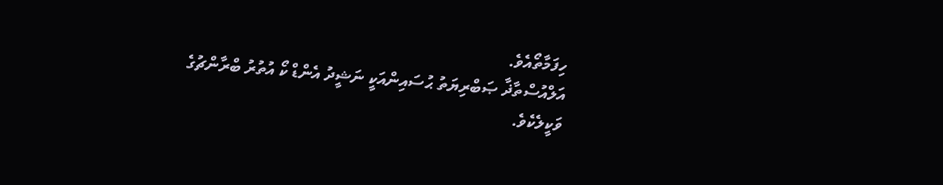ހިފަމާތޯއެވެ.
އަލްއުސްތާޛާ ޞަބްރިޔަތު ޙުސައިންއަކީ ނަޝީދު އެންޑް ކޯ އުތުރު ބްރާންޗުގެ ވަކީލެކެވެ.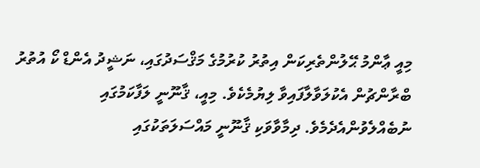މިއީ ޢާންމު ޙޭލުންތެރިކަން އިތުރު ކުރުމުގެ މަޤްސަދުގައި، ނަޝީދު އެންޑް ކޯ އުތުރު ބްރާންޗުން އެކުލަވާލާފައިވާ ލިޔުމެކެވެ. މިއީ، ޤާނޫނީ ލަފާކަމުގައި ނުބެއްލެވުންއެދެމެވެ. ދިމާވާވަކި ޤާނޫނީ މައްސަލަތަކުގައި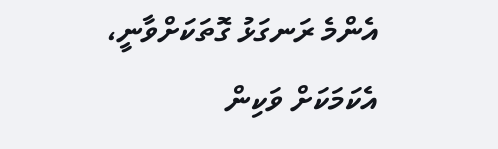އެންމެ ރަނގަޅު ގޮތަކަށްވާނީ، އެކަމަކަށް ވަކިން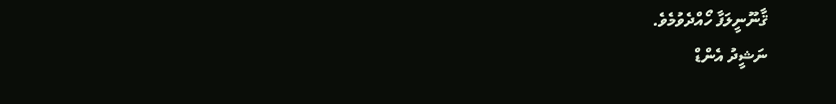ޤާނޫނީލަފާ ހޯއްދެވުމެވެ.
ނަޝީދު އެންޑް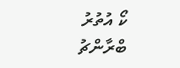ކޯ އުތުރު ބްރާންޗު